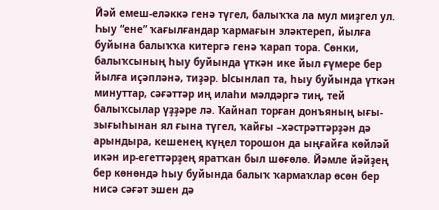Йәй емеш-еләккә генә түгел, балыҡҡа ла мул миҙгел ул. Һыу “ене” ҡағылғандар ҡармағын эләктереп, йылға буйына балыҡҡа китергә генә ҡарап тора. Сөнки, балыҡсының һыу буйында үткән ике йыл ғүмере бер йылға иҫәпләнә, тиҙәр. Ысынлап та, һыу буйында үткән минуттар, сәғәттәр иң илаһи мәлдәргә тиң, тей балыҡсылар үҙҙәре лә. Ҡайнап торған донъяның ығы-зығыһынан ял ғына түгел, ҡайғы –хәстрәттәрҙән дә арындыра, кешенең күңел торошон да ыңғайға көйләй икән ир-егеттәрҙең яратҡан был шөғөлө. Йәмле йәйҙең бер көнөндә һыу буйында балыҡ ҡармаҡлар өсөн бер нисә сәғәт эшен дә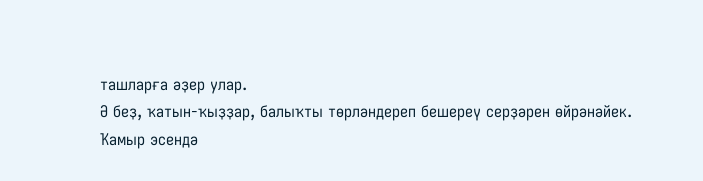ташларға әҙер улар.
Ә беҙ, ҡатын-ҡыҙҙар, балыҡты төрләндереп бешереү серҙәрен өйрәнәйек.
Ҡамыр эсендә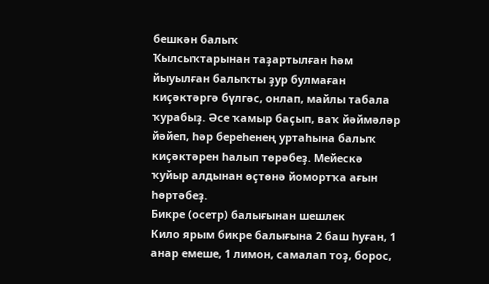бешкән балыҡ
Ҡылсыҡтарынан таҙартылған һәм йыуылған балыҡты ҙур булмаған киҫәктәргә бүлгәс, онлап, майлы табала ҡурабыҙ. Әсе ҡамыр баҫып, ваҡ йәймәләр йәйеп, һәр береһенең уртаһына балыҡ киҫәктәрен һалып төрәбеҙ. Мейескә ҡуйыр алдынан өҫтөнә йомортҡа ағын һөртәбеҙ.
Бикре (осетр) балығынан шешлек
Кило ярым бикре балығына 2 баш һуған, 1 анар емеше, 1 лимон, самалап тоҙ, борос,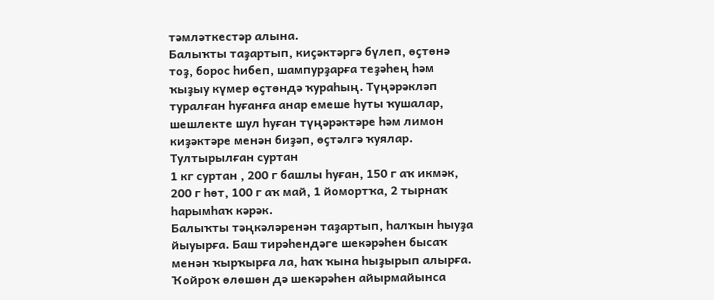тәмләткестәр алына.
Балыҡты таҙартып, киҫәктәргә бүлеп, өҫтөнә тоҙ, борос һибеп, шампурҙарға теҙәһең һәм ҡыҙыу күмер өҫтөндә ҡураһың. Түңәрәкләп туралған һуғанға анар емеше һуты ҡушалар, шешлекте шул һуған түңәрәктәре һәм лимон киҙәктәре менән биҙәп, өҫтәлгә ҡуялар.
Тултырылған суртан
1 кг суртан , 200 г башлы һуған, 150 г аҡ икмәк, 200 г һөт, 100 г аҡ май, 1 йомортҡа, 2 тырнаҡ һарымһаҡ кәрәк.
Балыҡты тәңкәләренән таҙартып, һалҡын һыуҙа йыуырға. Баш тирәһендәге шекәрәһен бысаҡ менән ҡырҡырға ла, һаҡ ҡына һыҙырып алырға. Ҡойроҡ өлөшөн дә шекәрәһен айырмайынса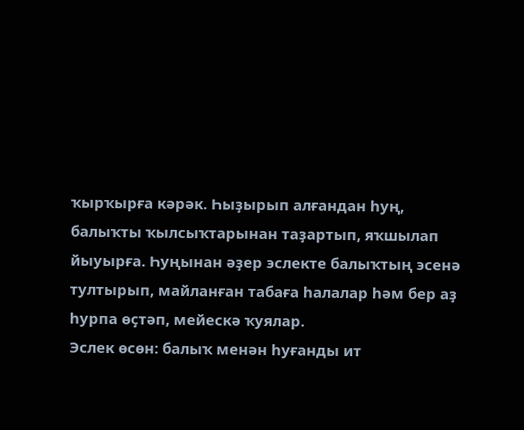ҡырҡырға кәрәк. Һыҙырып алғандан һуң, балыҡты ҡылсыҡтарынан таҙартып, яҡшылап йыуырға. Һуңынан әҙер эслекте балыҡтың эсенә тултырып, майланған табаға һалалар һәм бер аҙ һурпа өҫтәп, мейескә ҡуялар.
Эслек өсөн: балыҡ менән һуғанды ит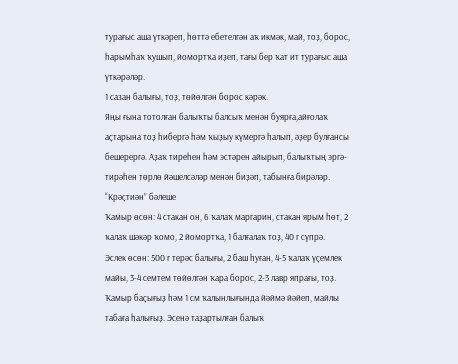турағыс аша үткәреп, һөттә ебетелгән аҡ икмәк, май, тоҙ, борос, һарымһаҡ ҡушып, йомортҡа иҙеп, тағы бер ҡат ит турағыс аша үткәрәләр.
1 сазан балығы, тоҙ, төйөлгән борос кәрәк.
Яңы ғына тотолған балыҡты балсыҡ менән буярға,айғолаҡ аҫтарына тоҙ һибергә һәм ҡыҙыу күмергә һалып, әҙер булғансы бешерергә. Аҙаҡ тиреһен һәм эстәрен айырып, балыҡтың эргә-тирәһен төрлө йәшелсәләр менән биҙәп, табынға бирәләр.
“Крәҫтиән” бәлеше
Ҡамыр өсөн: 4 стакан он, 6 ҡалаҡ маргарин, стакан ярым һөт, 2 ҡалаҡ шәкәр ҡомо, 2 йомортҡа, 1 балғалаҡ тоҙ, 40 г сүпрә.
Эслек өсөн: 500 г терәс балығы, 2 баш һуған, 4-5 ҡалаҡ үҫемлек майы, 3-4 семтем төйөлгән ҡара борос, 2-3 лавр япрағы, тоҙ.
Ҡамыр баҫығыҙ һәм 1 см ҡалынлығында йәймә йәйеп, майлы табаға һалығыҙ. Эсенә таҙартылған балыҡ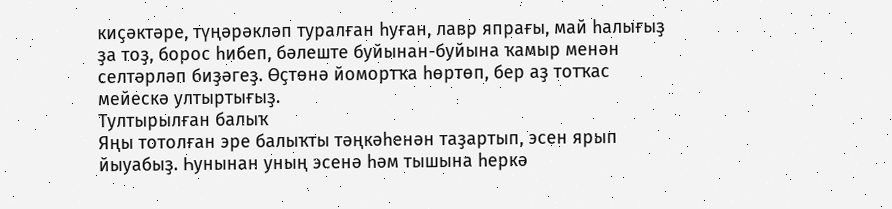киҫәктәре, түңәрәкләп туралған һуған, лавр япрағы, май һалығыҙ ҙа тоҙ, борос һибеп, бәлеште буйынан-буйына ҡамыр менән селтәрләп биҙәгеҙ. Өҫтөнә йомортҡа һөртөп, бер аҙ тотҡас мейескә ултыртығыҙ.
Тултырылған балыҡ
Яңы тотолған эре балыҡты тәңкәһенән таҙартып, эсен ярып йыуабыҙ. Һунынан уның эсенә һәм тышына һеркә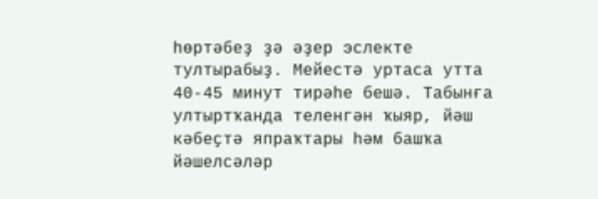һөртәбеҙ ҙә әҙер эслекте тултырабыҙ. Мейестә уртаса утта 40-45 минут тирәһе бешә. Табынға ултыртҡанда теленгән ҡыяр, йәш кәбеҫтә япраҡтары һәм башҡа йәшелсәләр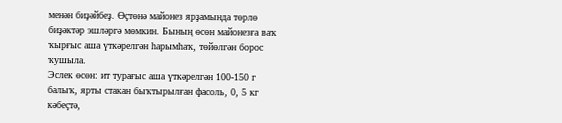менән биҙәйбеҙ. Өҫтөнә майонез ярҙамында төрлө биҙәктәр эшләргә мөмкин. Бының өсөн майонезға ваҡ ҡырғыс аша үткәрелгән һарымһаҡ, төйөлгән борос ҡушыла.
Эслек өсөн: ит турағыс аша үткәрелгән 100-150 г балыҡ, ярты стакан быҡтырылған фасоль, 0, 5 кг кәбеҫтә,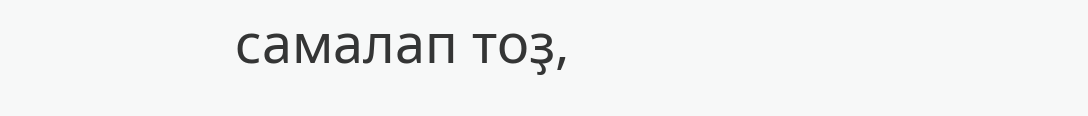самалап тоҙ,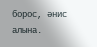борос, әнис алына.